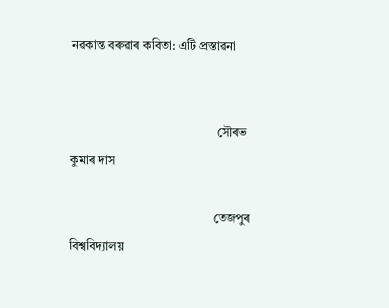নৱকান্ত বৰুৱাৰ কবিতা: এটি প্ৰস্তাৱনা


                                               সৌৰভ কুমাৰ দাস

                                              তেজপুৰ বিশ্ববিদ্যালয়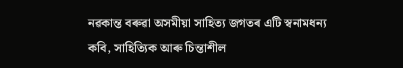নৱকান্ত বৰুৱা অসমীয়া সাহিত্য জগতৰ এটি স্বনামধন্য কবি, সাহিত্যিক আৰু চিন্তাশীল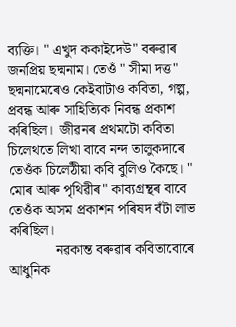ব্যক্তি। " এখুদ ককাইদেউ" বৰুৱাৰ জনপ্ৰিয় ছদ্মনাম। তেওঁ " সীমা দত্ত" ছদ্মনামেৰেও কেইবাটাও কবিতা, গল্প, প্ৰবন্ধ আৰু সাহিত্যিক নিবন্ধ প্ৰকাশ কৰিছিল।  জীৱনৰ প্ৰথমটো কবিতা চিলেথতে লিখা বাবে নন্দ তালুকদাৰে তেওঁক চিলেঠীয়া কবি বুলিও কৈছে। " মোৰ আৰু পৃথিৱীৰ" কাব্যগ্ৰন্থৰ বাবে তেওঁক অসম প্ৰকাশন পৰিষদ বঁটা লাভ কৰিছিল।
             নৱকান্ত বৰুৱাৰ কবিতাবোৰে আধুনিক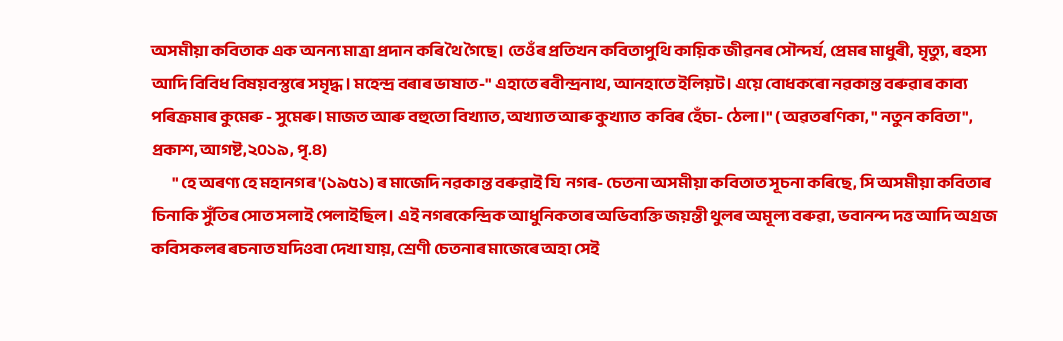অসমীয়া কবিতাক এক অনন্য মাত্ৰা প্ৰদান কৰি থৈ গৈছে। তেওঁৰ প্ৰতিখন কবিতাপুথি কায়িক জীৱনৰ সৌন্দৰ্য, প্ৰেমৰ মাধুৰী, মৃত্যু, ৰহস্য আদি বিবিধ বিষয়বস্তুৰে সমৃদ্ধ। মহেন্দ্ৰ বৰাৰ ভাষাত-" এহাতে ৰবীন্দ্ৰনাথ, আনহাতে ইলিয়ট। এয়ে বোধকৰো নৱকান্ত বৰুৱাৰ কাব্য পৰিক্ৰমাৰ কুমেৰু - সুমেৰু। মাজত আৰু বহুতো বিখ্যাত, অখ্যাত আৰু কুখ্যাত  কবিৰ হেঁচা- ঠেলা।" ( অৱতৰণিকা, " নতুন কবিতা", প্ৰকাশ, আগষ্ট,২০১৯, পৃ.৪)
        " হে অৰণ্য হে মহানগৰ '(১৯৫১) ৰ মাজেদি নৱকান্ত বৰুৱাই যি  নগৰ- চেতনা অসমীয়া কবিতাত সূচনা কৰিছে, সি অসমীয়া কবিতাৰ চিনাকি সুঁতিৰ সোত সলাই পেলাইছিল। এই নগৰকেন্দ্ৰিক আধুনিকতাৰ অভিব্যক্তি জয়ন্তী থুলৰ অমূল্য বৰুৱা, ভবানন্দ দত্ত আদি অগ্ৰজ কবিসকলৰ ৰচনাত যদিওবা দেখা যায়, শ্ৰেণী চেতনাৰ মাজেৰে অহা সেই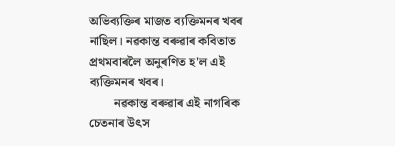অভিব্যক্তিৰ মাজত ব্যক্তিমনৰ খবৰ নাছিল। নৱকান্ত বৰুৱাৰ কবিতাত প্ৰথমবাৰলৈ অনুৰণিত হ'ল এই ব্যক্তিমনৰ খবৰ।
        নৱকান্ত বৰুৱাৰ এই নাগৰিক চেতনাৰ উৎস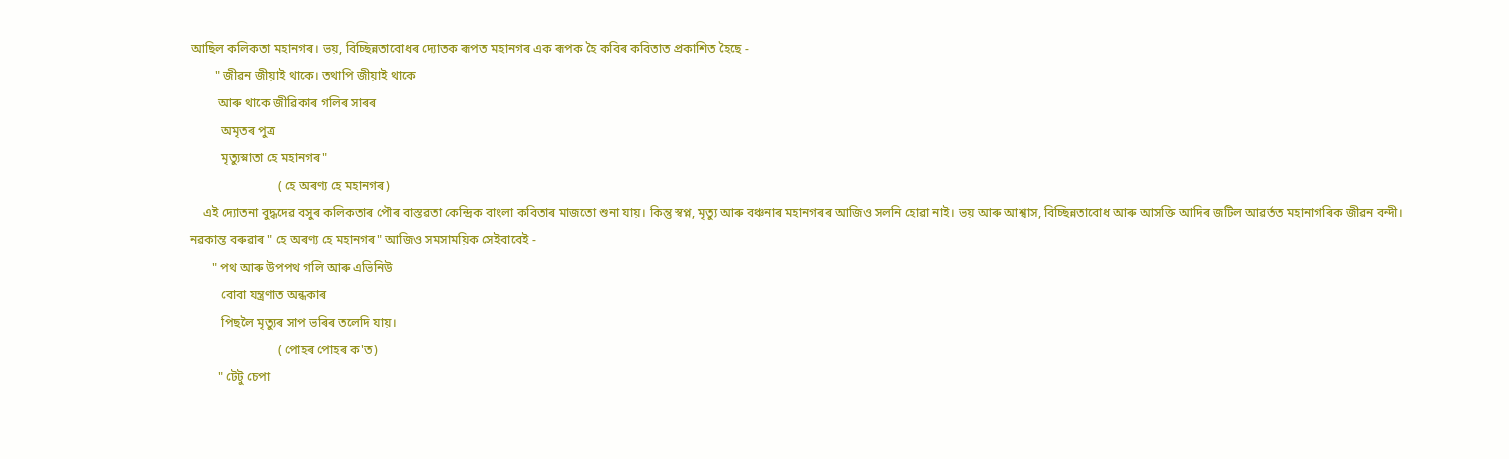আছিল কলিকতা মহানগৰ। ভয়, বিচ্ছিন্নতাবোধৰ দ্যোতক ৰূপত মহানগৰ এক ৰূপক হৈ কবিৰ কবিতাত প্ৰকাশিত হৈছে -
        " জীৱন জীয়াই থাকে। তথাপি জীয়াই থাকে
         আৰু থাকে জীৱিকাৰ গলিৰ সাৰৰ
          অমৃতৰ পুত্ৰ
          মৃত্যুস্নাতা হে মহানগৰ"
                            ( হে অৰণ্য হে মহানগৰ)
    এই দ্যোতনা বুদ্ধদেৱ বসুৰ কলিকতাৰ পৌৰ বাস্তৱতা কেন্দ্ৰিক বাংলা কবিতাৰ মাজতো শুনা যায়। কিন্তু স্বপ্ন, মৃত্যু আৰু বঞ্চনাৰ মহানগৰৰ আজিও সলনি হোৱা নাই। ভয় আৰু আশ্বাস, বিচ্ছিন্নতাবোধ আৰু আসক্তি আদিৰ জটিল আৱৰ্তত মহানাগৰিক জীৱন বন্দী। নৱকান্ত বৰুৱাৰ " হে অৰণ্য হে মহানগৰ" আজিও সমসাময়িক সেইবাবেই -
       " পথ আৰু উপপথ গলি আৰু এভিনিউ
          বোবা যন্ত্ৰণাত অন্ধকাৰ
          পিছলৈ মৃত্যুৰ সাপ ভৰিৰ তলেদি যায়।
                            ( পোহৰ পোহৰ ক'ত)
         " টেটু চেপা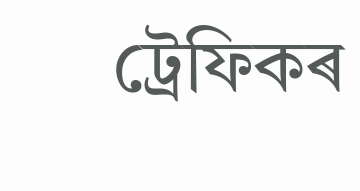ট্ৰেফিকৰ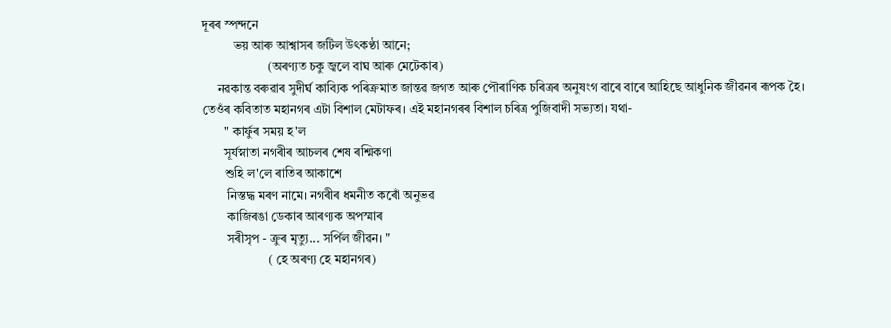দূৰৰ স্পন্দনে
          ভয় আৰু আশ্বাসৰ জটিল উৎকণ্ঠা আনে;
                     (অৰণ্যত চকু জ্বলে বাঘ আৰু মেটেকাৰ)
     নৱকান্ত বৰুৱাৰ সুদীৰ্ঘ কাব্যিক পৰিক্ৰমাত জান্তৱ জগত আৰু পৌৰাণিক চৰিত্ৰৰ অনুষংগ বাৰে বাৰে আহিছে আধুনিক জীৱনৰ ৰূপক হৈ। তেওঁৰ কবিতাত মহানগৰ এটা বিশাল মেটাফৰ। এই মহানগৰৰ বিশাল চৰিত্ৰ পুজিবাদী সভ্যতা। যথা-
       " কাৰ্ফুৰ সময় হ'ল
       সূৰ্যস্নাতা নগৰীৰ আচলৰ শেষ ৰশ্মিকণা
       শুহি ল'লে ৰাতিৰ আকাশে
        নিস্তদ্ধ মৰণ নামে। নগৰীৰ ধমনীত কৰোঁ অনুভৱ
        কাজিৰঙা ডেকাৰ আৰণ্যক অপস্মাৰ
        সৰীসৃপ - ক্ৰুৰ মৃত্যু... সৰ্পিল জীৱন। "
                     ( হে অৰণ্য হে মহানগৰ)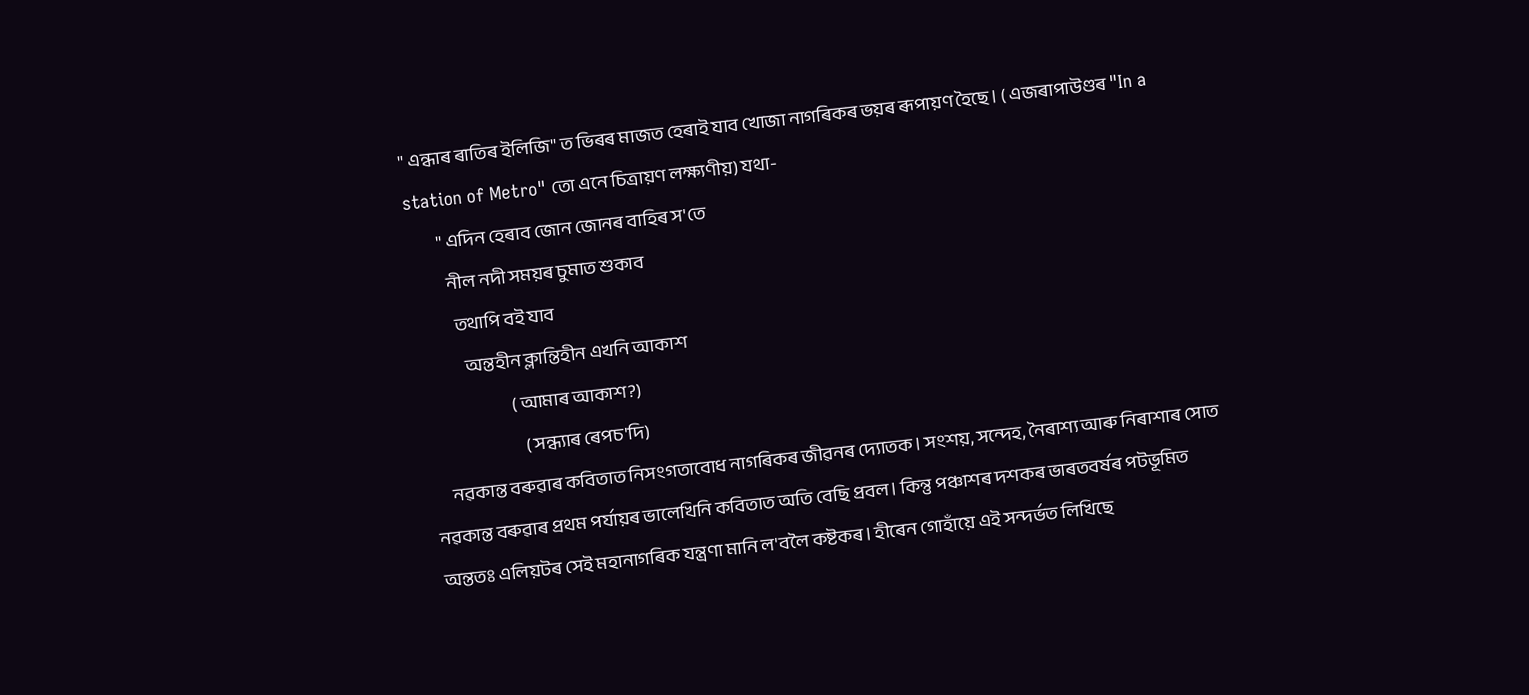" এন্ধাৰ ৰাতিৰ ইলিজি" ত ভিৰৰ মাজত হেৰাই যাব খোজা নাগৰিকৰ ভয়ৰ ৰূপায়ণ হৈছে। ( এজৰাপাউণ্ডৰ "In a station of Metro" তো এনে চিত্ৰায়ণ লক্ষ্যণীয়) যথা-
         " এদিন হেৰাব জোন জোনৰ বাহিৰ স'তে
           নীল নদী সময়ৰ চুমাত শুকাব
            তথাপি বই যাব
              অন্তহীন ক্লান্তিহীন এখনি আকাশ
                           ( আমাৰ ‌আকাশ?)
                              ( সন্ধ্যাৰ ৰেপচ'দি)
      নৱকান্ত বৰুৱাৰ কবিতাত নিসংগতাবোধ নাগৰিকৰ জীৱনৰ দ্যোতক। সংশয়, সন্দেহ, নৈৰাশ্য আৰু নিৰাশাৰ সোত নৱকান্ত বৰুৱাৰ প্ৰথম পৰ্যায়ৰ ভালেখিনি কবিতাত অতি বেছি প্ৰবল। কিন্তু পঞ্চাশৰ দশকৰ ভাৰতবৰ্ষৰ পটভূমিত অন্ততঃ এলিয়টৰ সেই মহানাগৰিক যন্ত্ৰণা মানি ল'বলৈ কষ্টকৰ। হীৰেন গোহাঁয়ে এই সন্দৰ্ভত লিখিছে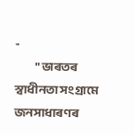-
          " ভাৰতৰ স্বাধীনতা সংগ্ৰামে জনসাধাৰণৰ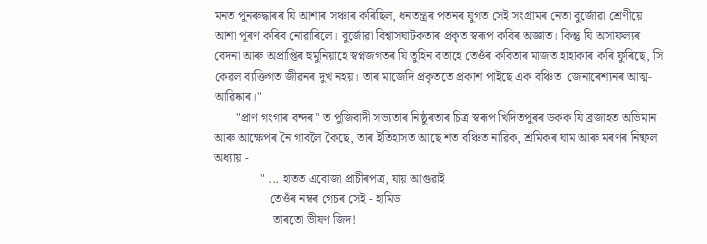মনত পুনৰুদ্ধাৰৰ যি আশাৰ সঞ্চাৰ কৰিছিল, ধনতন্ত্ৰৰ পতনৰ যুগত সেই সংগ্ৰামৰ নেতা বুৰ্জোৱা শ্ৰেণীয়ে আশা পূৰণ কৰিব নোৱাৰিলে। বুৰ্জোৱা বিশ্বাসঘাটকতাৰ প্ৰকৃত স্বৰূপ কবিৰ অজ্ঞাত। কিন্তু যি অসাফল্যৰ বেদনা আৰু অপ্ৰাপ্তিৰ হুমুনিয়াহে স্বপ্নজগতৰ যি তুহিন বতাহে তেওঁৰ কবিতাৰ মাজত হাহাকাৰ কৰি ফুৰিছে, সি কেৱল ব্যক্তিগত জীৱনৰ দুখ নহয়। তাৰ মাজেদি প্ৰকৃততে প্ৰকাশ পাইছে এক বঞ্চিত  জেনাৰেশ্যনৰ আত্ম- আৱিষ্কাৰ।"
       "প্ৰাণ গংগাৰ বন্দৰ" ত পুজিবাদী সভ্যতাৰ নিষ্ঠুৰতাৰ চিত্ৰ স্বৰূপ খিদিতপুৰৰ ডকক যি ব্ৰজাহত অভিমান আৰু আক্ষেপৰ নৈ গাবলৈ কৈছে, তাৰ ইতিহাসত আছে শত বঞ্চিত নাৱিক, শ্ৰমিকৰ ঘাম আৰু মৰণৰ নিষ্ফল অধ্যায় -
               " ... হাতত এবোজা প্ৰাচীৰপত্ৰ, যায় আগুৱাই
                  তেওঁৰ নম্বৰ গেচৰ সেই - হামিড
                   তাৰতো ভীষণ জিদ!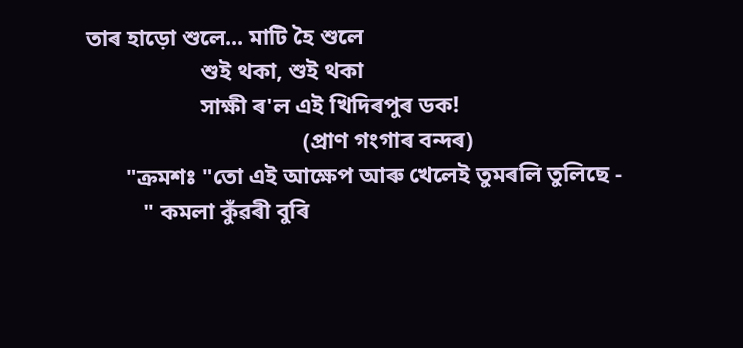তাৰ হাড়ো শুলে... মাটি হৈ শুলে
                    শুই থকা, শুই থকা
                    সাক্ষী ৰ'ল এই খিদিৰপুৰ ডক!
                                      (প্ৰাণ গংগাৰ বন্দৰ)
       "ক্ৰমশঃ "তো এই আক্ষেপ আৰু খেলেই তুমৰলি তুলিছে -
          " কমলা কুঁৱৰী বুৰি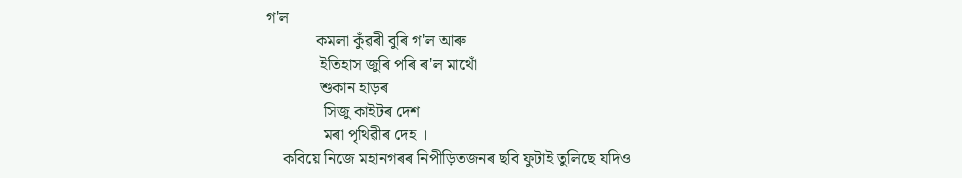গ'ল
            কমলা কুঁৱৰী বুৰি গ'ল আৰু
             ইতিহাস জুৰি পৰি ৰ'ল মাথোঁ
             শুকান হাড়ৰ
              সিজু কাইটৰ দেশ
              মৰা পৃথিৱীৰ দেহ ।
    কবিয়ে নিজে মহানগৰৰ নিপীড়িতজনৰ ছবি ফুটাই তুলিছে যদিও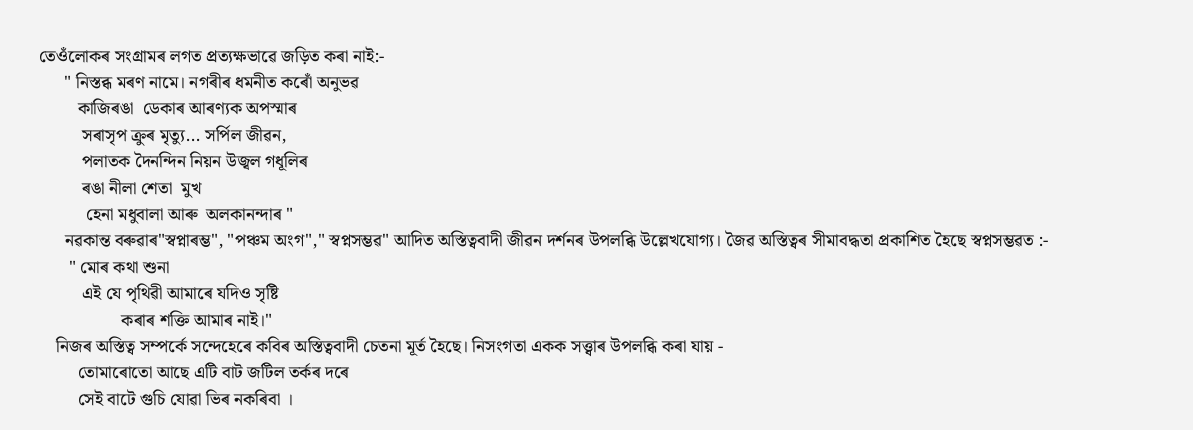তেওঁলোকৰ সংগ্ৰামৰ লগত প্ৰত্যক্ষভাৱে জড়িত কৰা নাই:-
      " নিস্তব্ধ মৰণ নামে। নগৰীৰ ধমনীত কৰোঁ অনুভৱ
         কাজিৰঙা  ডেকাৰ আৰণ্যক অপস্মাৰ
          সৰাসৃপ ক্ৰুৰ মৃত্যু... সৰ্পিল জীৱন,
          পলাতক দৈনন্দিন নিয়ন উজ্বল গধূলিৰ
          ৰঙা নীলা শেতা  মুখ
           হেনা মধুবালা আৰু  অলকানন্দাৰ "
      নৱকান্ত বৰুৱাৰ"স্বপ্নাৰম্ভ", "পঞ্চম অংগ"," স্বপ্নসম্ভৱ" আদিত অস্তিত্ববাদী জীৱন দৰ্শনৰ উপলব্ধি উল্লেখযোগ্য। জৈৱ অস্তিত্বৰ সীমাবদ্ধতা প্ৰকাশিত হৈছে স্বপ্নসম্ভৱত :-
       " মোৰ কথা শুনা
          এই যে পৃথিৱী আমাৰে যদিও সৃষ্টি
                   কৰাৰ শক্তি আমাৰ নাই।"
    নিজৰ অস্তিত্ব সম্পৰ্কে সন্দেহেৰে কবিৰ অস্তিত্ববাদী চেতনা মূৰ্ত হৈছে। নিসংগতা একক সত্ত্বাৰ উপলব্ধি কৰা যায় -
         তোমাৰোতো আছে এটি বাট জটিল তৰ্কৰ দৰে
         সেই বাটে গুচি যোৱা ভিৰ নকৰিবা ।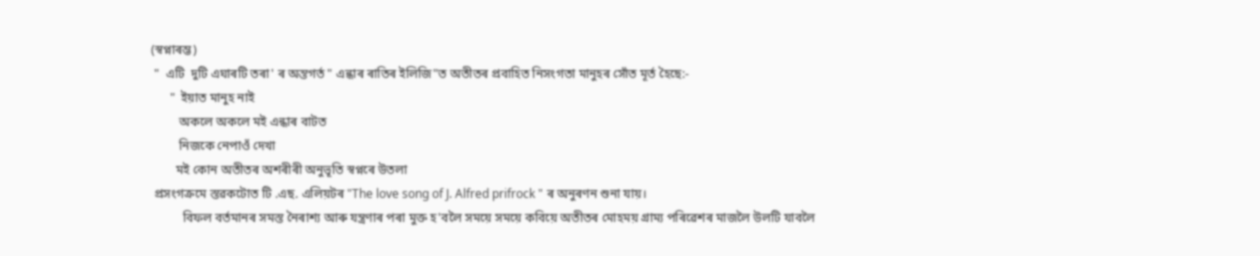(স্বপ্নাৰম্ভ)
 "  এটি  দুটি এঘাৰটি তৰা' ৰ অন্তগৰ্ত " এন্ধাৰ ৰাতিৰ ইলিজি"ত অতীতৰ প্ৰবাহিত নিসংগতা মানুহৰ সোঁত মূৰ্ত হৈছে:-
      "  ইয়াত মানুহ নাই
         অকলে অকলে মই এন্ধাৰ বাটত
         নিজকে নেপাওঁ দেখা
        মই কোন অতীতৰ অশৰীৰী অনুভূতি স্বপ্নৰে উতলা
 প্ৰসংগক্ৰমে স্তৱকটোত টি .এছ. এলিয়টৰ "The love song of J. Alfred prifrock " ৰ অনুৰণন শুনা যায়।
          বিফল বৰ্তমানৰ সমস্ত নৈৰাশ্য আৰু যন্ত্ৰণাৰ পৰা মুক্ত হ'বলৈ সময়ে সময়ে কবিয়ে অতীতৰ মোহময় গ্ৰাম্য পৰিৱেশৰ মাজলৈ উলটি যাবলৈ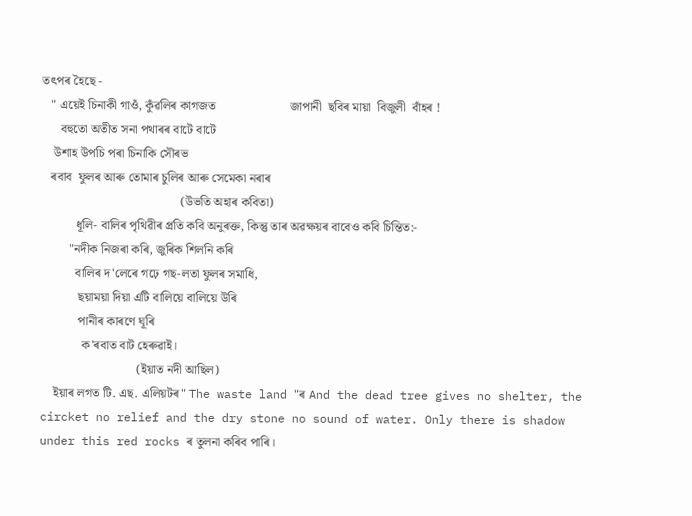তৎপৰ হৈছে -
   " এয়েই চিনাকী গাওঁ, কুঁৱলিৰ কাগজত                        জাপানী  ছবিৰ মায়া  বিজুলী  বাঁহৰ !
      বহুতো অতীত সনা পথাৰৰ বাটে বাটে
    উশাহ উপচি পৰা চিনাকি সৌৰভ
   ৰবাব  ফুলৰ আৰু তোমাৰ চুলিৰ আৰু সেমেকা নৰাৰ
                                             (উভতি অহাৰ কবিতা)
           ধূলি- বালিৰ পৃথিৱীৰ প্ৰতি কবি অনুৰক্ত, কিন্তু তাৰ অৱক্ষয়ৰ বাবেও কবি চিন্তিত:-
         "নদীক নিজৰা কৰি, জুৰিক শিলনি কৰি
           বালিৰ দ'লেৰে গঢ়ে গছ-লতা ফুলৰ সমাধি,
            ছয়াময়া দিয়া এটি বালিয়ে বালিয়ে উৰি
            পানীৰ কাৰণে ঘূৰি
             ক'ৰবাত বাট হেৰুৱাই।
                               (ইয়াত নদী আছিল)
    ইয়াৰ লগত টি. এছ. এলিয়টৰ" The waste land "ৰ And the dead tree gives no shelter, the circket no relief and the dry stone no sound of water. Only there is shadow under this red rocks ৰ তুলনা কৰিব পাৰি।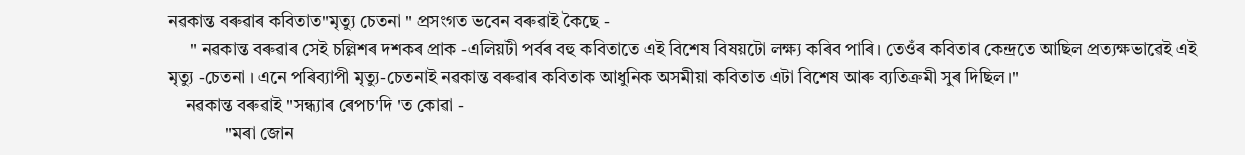নৱকান্ত বৰুৱাৰ কবিতাত"মৃত্যু চেতনা " প্ৰসংগত ভবেন বৰুৱাই কৈছে -
     " নৱকান্ত বৰুৱাৰ সেই চল্লিশৰ দশকৰ প্ৰাক -এলিয়টী পৰ্বৰ বহু কবিতাতে এই বিশেষ বিষয়টো লক্ষ্য কৰিব পাৰি। তেওঁৰ কবিতাৰ কেন্দ্ৰতে আছিল প্ৰত্যক্ষভাৱেই এই মৃত্যু -চেতনা । এনে পৰিব্যাপী মৃত্যু-চেতনাই নৱকান্ত বৰুৱাৰ কবিতাক আধুনিক অসমীয়া কবিতাত এটা বিশেষ আৰু ব্যতিক্ৰমী সুৰ দিছিল।"
    নৱকান্ত বৰুৱাই "সন্ধ্যাৰ ৰেপচ'দি 'ত কোৱা -
             "মৰা জোন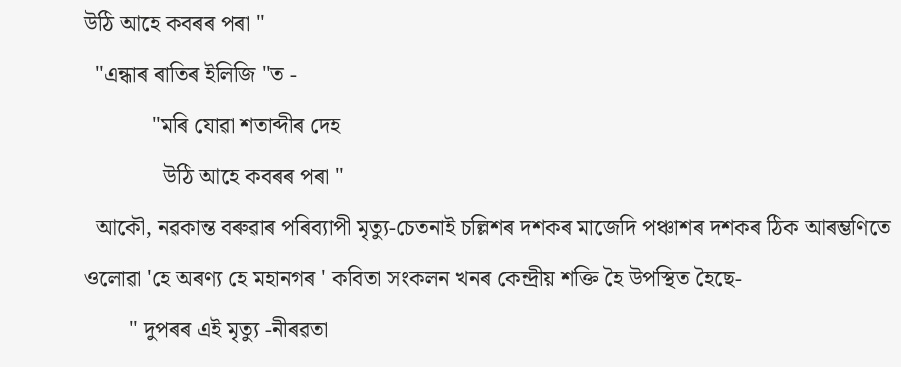উঠি আহে কবৰৰ পৰা "
  "এন্ধাৰ ৰাতিৰ ইলিজি "ত -
            "মৰি যোৱা শতাব্দীৰ দেহ
              উঠি আহে কবৰৰ পৰা "
  আকৌ, নৱকান্ত বৰুৱাৰ পৰিব্যাপী মৃত্যু-চেতনাই চল্লিশৰ দশকৰ মাজেদি পঞ্চাশৰ দশকৰ ঠিক আৰম্ভণিতে ওলোৱা 'হে অৰণ্য হে মহানগৰ ' কবিতা সংকলন খনৰ কেন্দ্ৰীয় শক্তি হৈ উপস্থিত হৈছে-
        " দুপৰৰ এই মৃত্যু -নীৰৱতা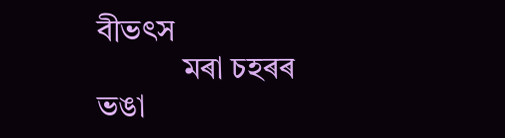বীভৎস
           মৰা চহৰৰ ভঙা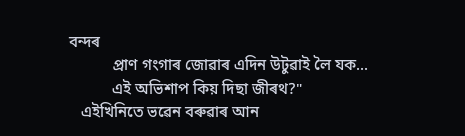বন্দৰ
           প্ৰাণ গংগাৰ জোৱাৰ এদিন উটুৱাই লৈ যক...
           এই অভিশাপ কিয় দিছা জীৰথ?"
   এইখিনিতে ভৱেন বৰুৱাৰ আন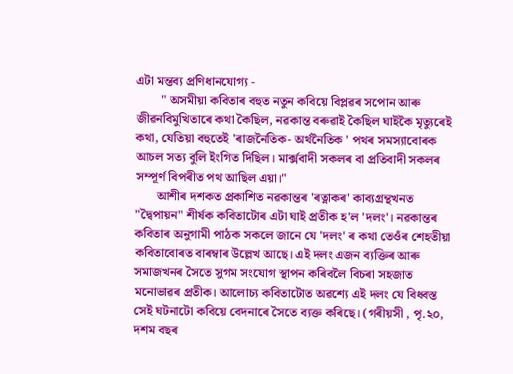এটা মন্তব্য প্ৰণিধানযোগ্য -
        " অসমীয়া কবিতাৰ বহুত নতুন কবিয়ে বিপ্লৱৰ সপোন আৰু জীৱনবিমুখিতাৰে কথা কৈছিল, নৱকান্ত বৰুৱাই কৈছিল ঘাইকৈ মৃত্যুৰেই কথা, যেতিয়া বহুতেই 'ৰাজনৈতিক- অৰ্থনৈতিক ' পথৰ সমস্যাবোৰক আচল সত্য বুলি ইংগিত দিছিল। মাৰ্ক্সবাদী সকলৰ বা প্ৰতিবাদী সকলৰ সম্পূৰ্ণ বিপৰীত পথ আছিল এয়া।"
       আশীৰ দশকত প্ৰকাশিত নৱকান্তৰ 'ৰত্নাকৰ' কাব্যগ্ৰন্থখনত "দ্বৈপায়ন" শীৰ্ষক কবিতাটোৰ এটা ঘাই প্ৰতীক হ'ল 'দলং'। নৱকান্তৰ কবিতাৰ অনুগামী পাঠক সকলে জানে যে 'দলং' ৰ কথা তেওঁৰ শেহতীয়া কবিতাবোৰত বাৰম্বাৰ উল্লেখ আছে। এই দলং এজন ব্যক্তিৰ আৰু সমাজখনৰ সৈতে সুগম সংযোগ স্থাপন কৰিবলৈ বিচৰা সহজাত মনোভাৱৰ প্ৰতীক। আলোচ্য কবিতাটোত অৱশ্যে এই দলং যে বিধ্বস্ত সেই ঘটনাটো কবিয়ে বেদনাৰে সৈতে ব্যক্ত কৰিছে। (গৰীয়সী , পৃ.২০, দশম বছৰ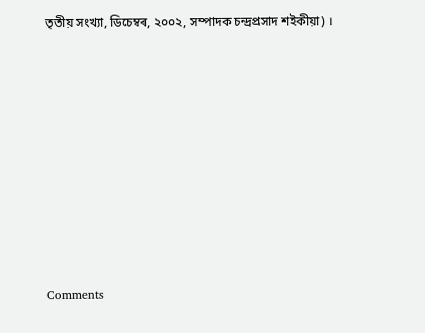তৃতীয় সংখ্যা, ডিচেম্বৰ, ২০০২, সম্পাদক চন্দ্ৰপ্ৰসাদ শইকীয়া) ।















Comments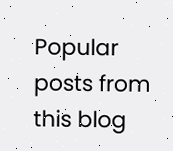Popular posts from this blog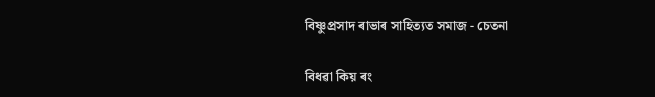বিষ্ণুপ্ৰসাদ ৰাভাৰ সাহিত্যত সমাজ - চেতনা

বিধৱা কিয় ৰং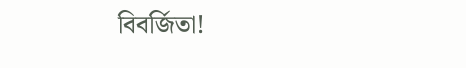বিবৰ্জিতা!